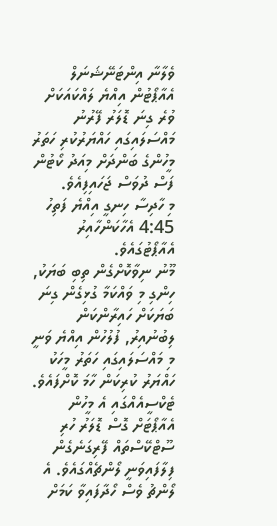ވެލާނާ އިންޓަނޭޝަނަލް އެއާޕޯޓުން އިއްޔެ ލައްކައަކަށް ވުރެ ގިނަ ޑޮލަރު ފޭރުނު މައްސަލައިގައި ހައްޔަރުކުރި ހަތަރު މީހުންގެ ބަންދަށް މިއަދު ކޯޓުން ފަސް ދުވަސް ޖަހައިފިއެވެ.
މި ހާދިސާ ހިނގީ އިއްޔެ ފަތިހު 4:45 އެހާކަންހާއިރު އެއާޕޯޓުގައެވެ.
މޫނު ނިވާކޮށްގެން ތިބި ބަޔަކު, ހިންގި މި ވައްކަމާ ގުޅިގެން ގިނަ ބަޔަކަށް ހައިރާންކަން ލިބުނުއިރު, ފުލުހުން އިއްޔެ ވަނީ މި މައްސަލައިގައި ހަތަރު މީހަކު ހައްޔަރު ކުރިކަން ހާމަ ކޮށްފައެވެ. ޓެކްސީއެއްގައި އެ މީހުން އެއާޕޯޓަށް ގޮސް ޑޮލަރު ހުރި ސޫޓްކޭސްތައް ފޭރިގަނެގެން ފިލާފައިވަނީ ލޯންޗެއްގައެވެ. އެ ލޯންޗު ވެސް ހޯދާފައިވާ ކަމަށް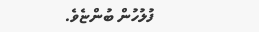ފުލުހުން ބުންޏެވެ.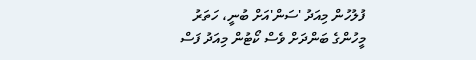ފުލުހުން މިއަދު 'ސަން'އަށް ބުނީ، ހަތަރު މީހުންގެ ބަންދަށް ވެސް ކޯޓުން މިއަދު ފަސް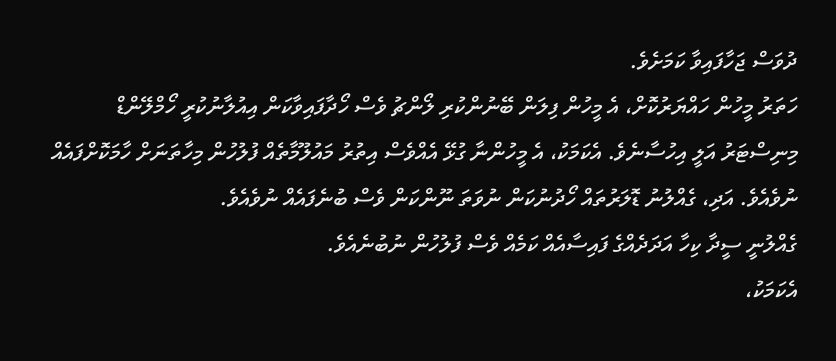ދުވަސް ޖަހާފައިވާ ކަމަށެވެ.
ހަތަރު މީހުން ހައްޔަރުކޮށް، އެ މީހުން ފިލަން ބޭނުންކުރި ލޯންޗު ވެސް ހޯދާފައިވާކަން އިއުލާނުކުރީ ހޯމްލޭންޑް މިނިސްޓަރު އަލީ އިހުސާނެވެ. އެކަމަކު، އެ މީހުންނާ ގުޅޭ އެއްވެސް އިތުރު މައުލޫމާތެއް ފުލުހުން މިހާތަނަށް ހާމަކޮށްފައެއް ނުވެއެވެ. އަދި، ގެއްލުނު ޑޮލަރުތައް ހޯދުނުކަން ނުވަތަ ނޫންކަން ވެސް ބުނެފައެއް ނުވެއެވެ.
ގެއްލުނީ ސީދާ ކިހާ އަދަދެއްގެ ފައިސާއެއް ކަމެއް ވެސް ފުލުހުން ނުބުނެއެވެ.
އެކަމަކު،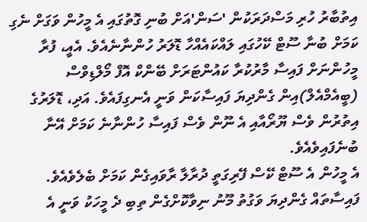އިތުބާރު ހުރި މަސްދަރަކުން 'ސަން'އަށް ބުނި ގޮތުގައި އެ މީހުން ވަގަށް ނެގި ކަމަށް ބުނާ ސޫޓް ކޭހުގައި ލައްކައެއްހާ ޑޮލަރު ހުންނާނެއެވެ. އެއީ، ފުރާ މީހުންނަށް ފައިސާ މާރުކުރާ ކައުންޓަރަށް ބޭންކް އޮފް މޯލްޑިވްސް (ބީއެމްއެލް)އިން ގެންދިޔަ ފައިސާކަން ވަނީ އެނގިފައެވެ. އަދި، ޑޮލަރުގެ އިތުރުން ވެސް ޔޫރޯއާއި އެ ނޫން ވެސް ފައިސާ ހުންނާނެ ކަމަށް އޭނާ ބުނެފައިވެއެވެ.
އެ މީހުން އެ ސޫޓް ކޭސް ފޭރިގަތީ ދުރާލާ ރާވައިގެން ކަމަށް ބެލެވެއެވެ.
ފައިސާތައް ގެންދިޔަ ވަގުތު މޫނު ނިވާކޮށްގެން ތިބި ދެ މީހަކު ވަނީ އެ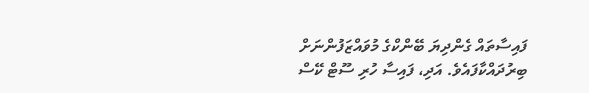ފައިސާތައް ގެންދިޔަ ބޭންކްގެ މުވައްޒަފުންނަށް ބިރުދައްކާފައެވެ. އަދި، ފައިސާ ހުރި ސޫޓް ކޭސް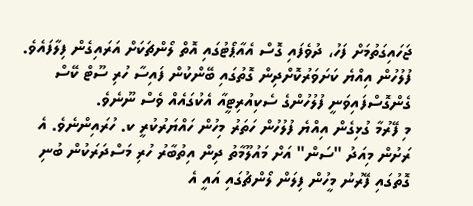ޖަހައިގަތުމަށް ފަހު، ދުވެފައި ގޮސް އެއާޕޯޓުގައި އޮތް ލޯންޗަކަށް އަރައިގެން ފިލާފައެވެ.
ފުލުހުން އިއްޔެ ކަށަވަރުކޮށްދިން ގޮތުގައި ބޭންކުން ފައިސާ ހުރި ސޫޓް ކޭސް ގެންގޮސްފައިވަނީ ފުލުހުންގެ ސެކިއުރިޓީއާ އެކުގައެއް ވެސް ނޫނެވެ.
މި ފޭރުމާ ގުޅިގެން އިއްޔެ ފުލުހުން ހަތަރު މިހުން ހައްޔަރުކުރީ ކ. ހުރައިންނެވެ. އެ ރަށުން މިއަދު "ސަން" އަށް މައުލޫމާތު ދިން އިތުބާރު ހުރި މަސްދަރަކުން ބުނި ގޮތުގައި ފޭރުނު މީހުން ފިލަން ލޯންޗުގައި އައީ އެ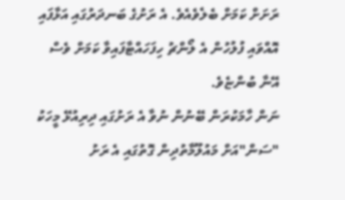ރަށަށް ކަމަށް ބެލެވެއެވެ. އެ ރަށުގެ ބަނދަރުގައި އަޅާފައި އޮއްވައި ފުލުހުން އެ ލޯންޗު ހިފަހައްޓާފައިވާ ކަމަށް ވެސް އޭނާ ބުންޏެވެ.
ނަން ހާމަކުރަން ބޭނުން ނުވާ އެ ރަށުގައި ދިރިއުޅޭ މީހަކު "ސަން"އަށް މައުލޫމާތުދިން ގޮތުގައި އެ ރަށު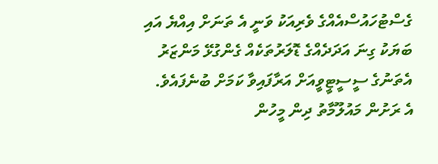ގެސްޓުހައުސްއެއްގެ ވެރިއަކު ވަނީ އެ ތަނަށް އިއްޔެ އައި ބަޔަކު ގިނަ އަދަދެއްގެ ޑޮލަރުތަކެއް ގެންގުޅޭ މަންޒަރު އެތަނުގެ ސީސީޓީވީއަށް އަރާފައިވާ ކަމަށް ބުނެފައެވެ.
އެ ރަށުން މައުލޫމާތު ދިން މީހުން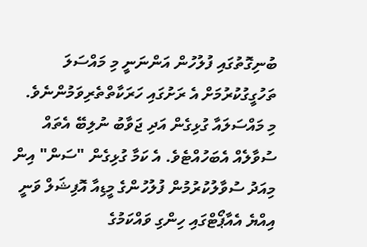ބުނިގޮތުގައި ފުލުހުން އަންނަނީ މި މައްސަލަ ތަހުގީގުކުރުމަށް އެ ރަށުގައި ހަރަކާތްތެރިވަމުންނެވެ.
މި މައްސަލައާ ގުޅިގެން އަދި ޖަވާބު ނުލިބޭ އެތައް ސުވާލެއް އެބަހުއްޓެވެ. އެ ކަމާ ގުޅިގެން "ސަން" އިން މިއަދު ސުވާލުކުރުމުން ފުލުހުންގެ މީޑިއާ އޮފިޝަލް ވަނީ އިއްޔެ އެއާޕޯޓްގައި ހިންގި ވައްކަމުގެ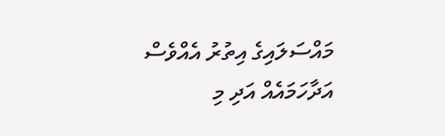މައްސަލައިގެ އިތުރު އެއްވެސް އަދާހަމައެއް އަދި މި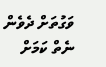ވަގުތަށް ދެވެން ނެތް ކަމަށް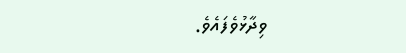ވިދާޅުވެފައެވެ.